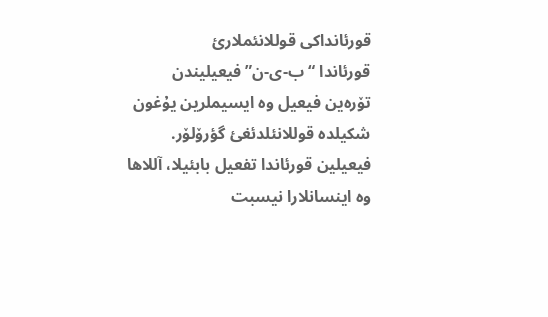قورئانداکی قوللانئملارئ
قورئاندا “ب-ی-ن” فیعیلیندن تۆرەین فیعیل وە ایسیملرین یۇغون شکیلدە قوللانئلدئغئ گؤرۆلۆر. فیعیلین قورئاندا تفعیل بابئیلا، آللاها وە اینسانلارا نیسبت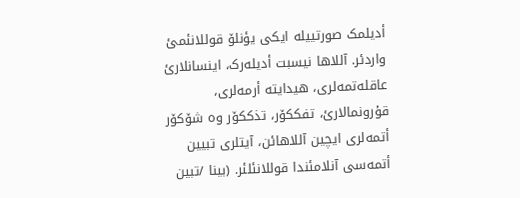أدیلمک صورتییلە ایکی یؤنلۆ قوللانئمئ واردئر. آللاها نیسبت أدیلەرک، اینسانلارئ عاقلەتمەلری، هیدایتە أرمەلری، قۇرونمالارئ، تفککۆر، تذککۆر وە شۆکۆر أتمەلری ایچین آللاهائن، آیتلری تبیین أتمەسی آنلامئندا قوللانئلئر. (بینا /تبین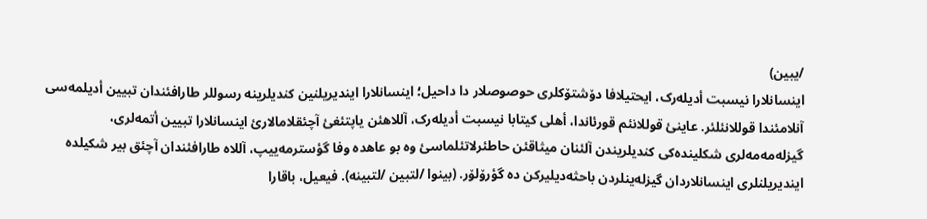/یبین)
اینسانلارا نیسبت أدیلەرک، ایحتیلافا دۆشتۆکلری حوصوصلار دا داحیل؛ اینسانلارا ایندیریلنین کندیلرینە رسوللر طارافئندان تبیین أدیلمەسی آنلامئندا قوللانئلئر. عاینئ قوللانئم قورئاندا، أهلی کیتابا نیسبت أدیلەرک، آللاهئن یاپتئغئ آچئقلامالارئ اینسانلارا تبیین أتمەلری، گیزلەمەمەلری شکلیندەکی کندیلریندن آلئنان میثاقئن حاطئرلاتئلماسئ وە بو عاهدە وفا گؤسترمەییپ، آللاە طارافئندان آچئق بیر شکیلدە ایندیریلنلری اینسانلاردان گیزلەینلردن باحثەدیلیرکن دە گؤرۆلۆر. (بینوا /لتبین /لتبینە). فیعیل، باقارا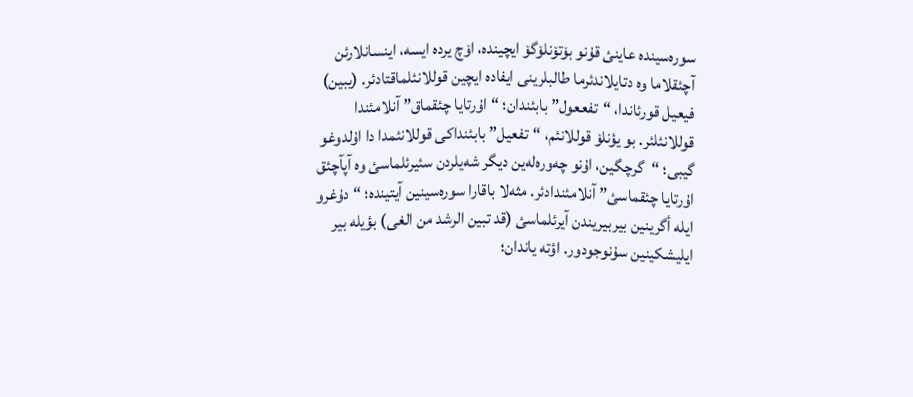سورەسیندە عاینئ قۇنو بۆتۆنلۆگۆ ایچیندە، اۆچ یردە ایسە، اینسانلارئن آچئقلاما وە دتایلاندئرما طالبلرینی ایفادە ایچین قوللانئلماقتادئر. (یبین)
فیعیل قورئاندا، “تفععول” بابئندان؛ “اۇرتایا چئقماق” آنلامئندا قوللانئلئر. بو یؤنلۆ قوللانئم، “تفعیل” بابئنداکی قوللانئمدا دا اۇلدوغو گیبی؛ “گرچگین، اۇنو چەورەلەین دیگر شەیلردن سئیرئلماسئ وە آپآچئق اۇرتایا چئقماسئ” آنلامئندادئر. مثەلا باقارا سورەسینین آیتیندە؛ “دۇغرو ایلە أگرینین بیربیریندن آیرئلماسئ (قد تبین الرشد من الغی) بؤیلە بیر ایلیشکینین سۇنوجودور. اؤتە یاندان؛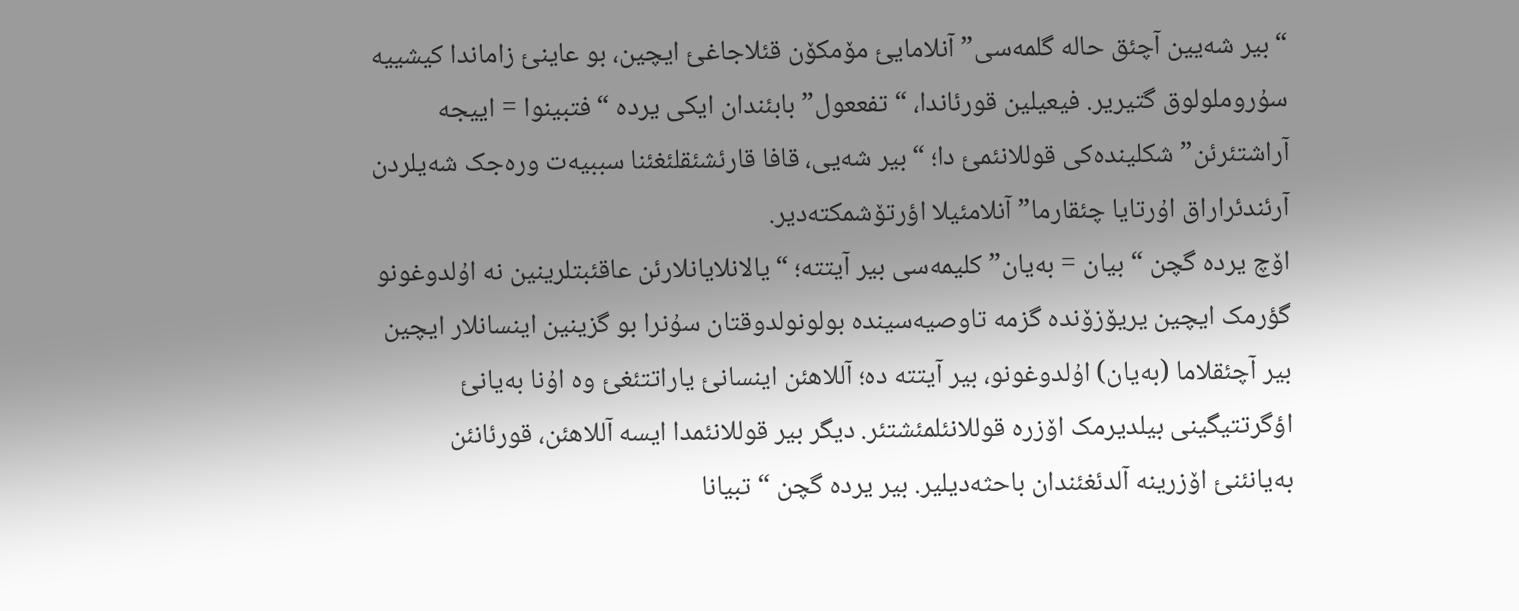“بیر شەیین آچئق حالە گلمەسی” آنلامایئ مۆمکۆن قئلاجاغئ ایچین، بو عاینئ زاماندا کیشییە سۇروملولوق گتیریر. فیعیلین قورئاندا، “تفععول” بابئندان ایکی یردە “فتبینوا = اییجە آراشتئرئن” شکلیندەکی قوللانئمئ دا؛ “بیر شەیی، قافا قارئشئقلئغئنا سببیەت ورەجک شەیلردن آرئندئراراق اۇرتایا چئقارما” آنلامئیلا اؤرتۆشمکتەدیر.
اۆچ یردە گچن “بیان = بەیان” کلیمەسی بیر آیتتە؛ “یالانلایانلارئن عاقئبتلرینین نە اۇلدوغونو گؤرمک ایچین یریۆزۆندە گزمە تاوصیەسیندە بولونولدوقتان سۇنرا بو گزینین اینسانلار ایچین بیر آچئقلاما (بەیان) اۇلدوغونو، بیر آیتتە دە؛ آللاهئن اینسانئ یاراتتئغئ وە اۇنا بەیانئ اؤگرتتیگینی بیلدیرمک اۆزرە قوللانئلمئشتئر. دیگر بیر قوللانئمدا ایسە آللاهئن، قورئانئن بەیانئنئ اۆزرینە آلدئغئندان باحثەدیلیر. بیر یردە گچن “تبیانا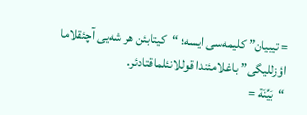= تیبیان” کلیمەسی ایسە؛ “کیتابئن هر شەیی آچئقلاما اؤزللیگی” باغلامئندا قوللانئلماقتادئر.
“بَیِّنَة =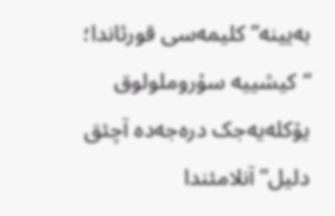بەیینە” کلیمەسی قورئاندا؛ “کیشییە سۇروملولوق یۆکلەیەجک درەجەدە آچئق دلیل” آنلامئندا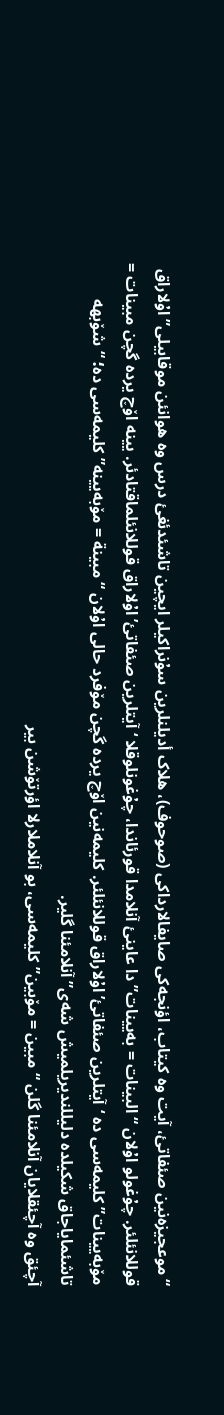“موعجیزەنین صئفاتئ، آیت وە کیتاب، اؤنجەکی صایفالارداکی (صوحوف)، هلاک أدیلنلرین سۇنراکیلر ایچین تاشئدئغئ درس وە هوانئن موقابیلی” اۇلاراق قوللانئلئر. چۇغولو اۇلان “البینات = بەیینات” دا عاینئ آنلامدا قورئاندا، چۇغونلوقلا ‘آیتلرین صئفاتئ’ اۇلاراق قوللانئلماقتادئر. یینە اۆچ یردە گچن مبینات = مۆبەیینات” کلیمەسی دە ‘آیتلرین صئفاتئ’ اۇلاراق قوللانئلئر. کلیمەنین اۆچ یردە گچن مۆفرد حالی اۇلان “مبینة = مۆبەیینە” کلیمەسی دە؛ “شۆبهە تاشئمایاجاق شکیلدە دلیللندیریلمیش شەی” آنلامئنا گلیر.
آچئق وە آچئقلایان آنلامئنا گلن “مبین = مۆبین” کلیمەسی، بو آنلاملارلا اؤرتۆشن بیر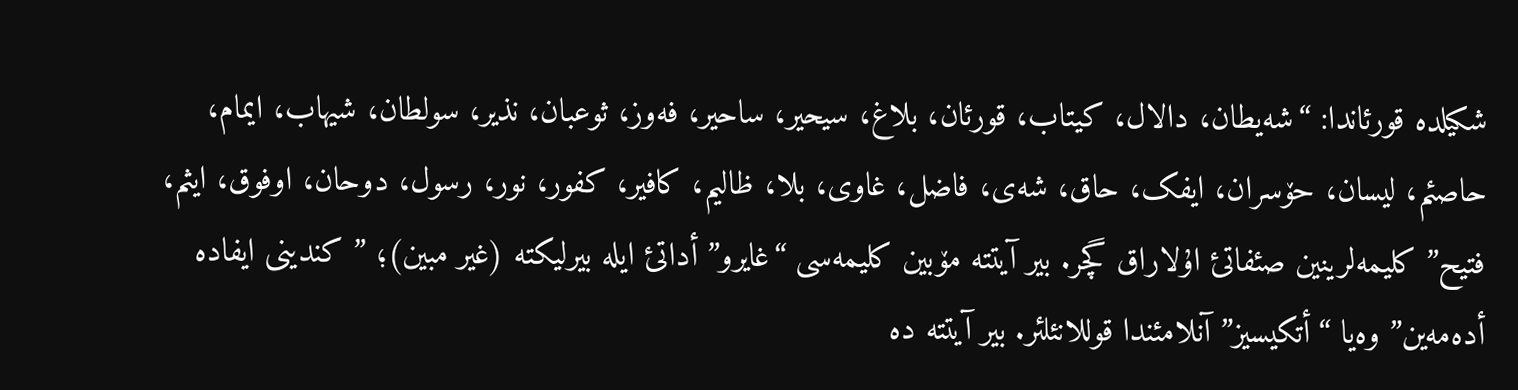شکیلدە قورئاندا: “شەیطان، دالال، کیتاب، قورئان، بلاغ، سیحیر، ساحیر، فەوز، ثوعبان، نذیر، سولطان، شیهاب، ایمام، حاصئم، لیسان، حۆسران، ایفک، حاق، شەی، فاضل، غاوی، بلا، ظالیم، کافیر، کفور، نور، رسول، دوحان، اوفوق، ایثم، فتیح” کلیمەلرینین صئفاتئ اۇلاراق گچر. بیر آیتتە مۆبین کلیمەسی “غایرو” أداتئ ایلە بیرلیکتە (غیر مبین)؛ ” کندینی ایفادە أدەمەین” وەیا “أتکیسیز” آنلامئندا قوللانئلئر. بیر آیتتە دە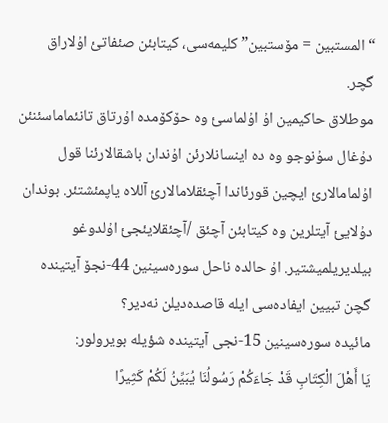“المستبین = مۆستبین” کلیمەسی، کیتابئن صئفاتئ اۇلاراق گچر.
موطلاق حاکیمین اۇ اۇلماسئ وە حۆکۆمدە اۇرتاق تانئماماسئنئن دۇغال سۇنوجو وە دە اینسانلارئن اۇندان باشقالارئنا قول اۇلمامالارئ ایچین قورئاندا آچئقلامالارئ آللاە یاپمئشتئر. بوندان دۇلایئ آیتلرین وە کیتابئن آچئق /آچئقلایئجئ اۇلدوغو بیلدیریلمیشتیر. اۇ حالدە ناحل سورەسینین 44-نجۆ آیتیندە گچن تبیین ایفادەسی ایلە قاصدەدیلن نەدیر؟
مائیدە سورەسینین 15-نجی آیتیندە شؤیلە بویرولور:
يَا أَهْلَ الْكِتَابِ قَدْ جَاءَكُمْ رَسُولُنَا يُبَيِّنُ لَكُمْ كَثِيرًا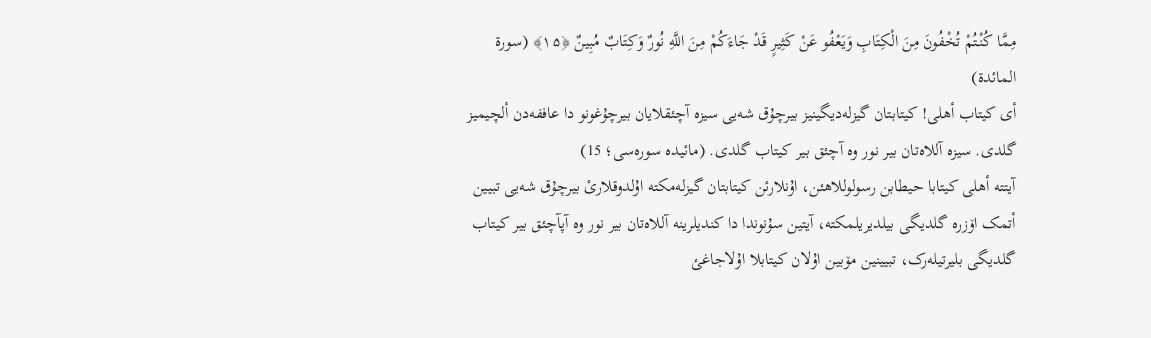مِمَّا كُنْتُمْ تُخْفُونَ مِنَ الْكِتَابِ وَيَعْفُو عَنْ كَثِيرٍ قَدْ جَاءَكُمْ مِنَ اللَّهِ نُورٌ وَكِتَابٌ مُبِينٌ ﴿۱۵﴾ (سورة المائدة)
أی کیتاب أهلی! کیتابتان گیزلەدیگینیز بیرچۇق شەیی سیزە آچئقلایان بیرچۇغونو دا عاففەدن ألچیمیز گلدی. سیزە آللاەتان بیر نور وە آچئق بیر کیتاب گلدی. (مائیدە سورەسی؛ 15)
آیتتە أهلی کیتابا حیطابن رسولوللاهئن، اۇنلارئن کیتابتان گیزلەمکتە اۇلدوقلارئ بیرچۇق شەیی تبیین أتمک اۆزرە گلدیگی بیلدیریلمکتە، آیتین سۇنوندا دا کندیلرینە آللاەتان بیر نور وە آپآچئق بیر کیتاب گلدیگی بلیرتیلەرک، تبیینین مۆبین اۇلان کیتابلا اۇلاجاغئ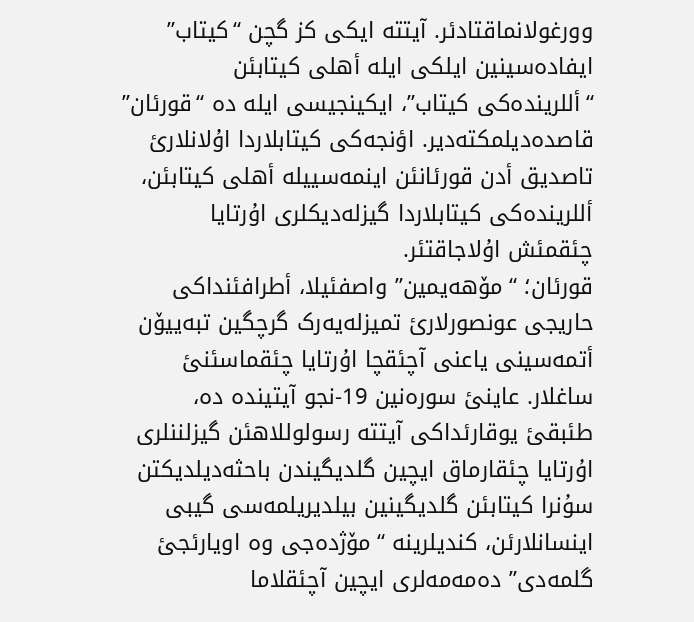وورغولانماقتادئر. آیتتە ایکی کز گچن “کیتاب” ایفادەسینین ایلکی ایلە أهلی کیتابئن “أللریندەکی کیتاب”، ایکینجیسی ایلە دە “قورئان” قاصدەدیلمکتەدیر. اؤنجەکی کیتابلاردا اۇلانلارئ تاصدیق أدن قورئانئن اینمەسییلە أهلی کیتابئن، أللریندەکی کیتابلاردا گیزلەدیکلری اۇرتایا چئقمئش اۇلاجاقتئر.
قورئان؛ “مۆهەیمین” واصفئیلا، أطرافئنداکی حاریجی عونصورلارئ تمیزلەیەرک گرچگین تبەییۆن أتمەسینی یاعنی آچئقچا اۇرتایا چئقماسئنئ ساغلار. عاینئ سورەنین 19-نجو آیتیندە دە، طئبقئ یوقارئداکی آیتتە رسولوللاهئن گیزلننلری اۇرتایا چئقارماق ایچین گلدیگیندن باحثەدیلدیکتن سۇنرا کیتابئن گلدیگینین بیلدیریلمەسی گیبی اینسانلارئن، کندیلرینە “مۆژدەجی وە اویارئجئ گلمەدی” دەمەمەلری ایچین آچئقلاما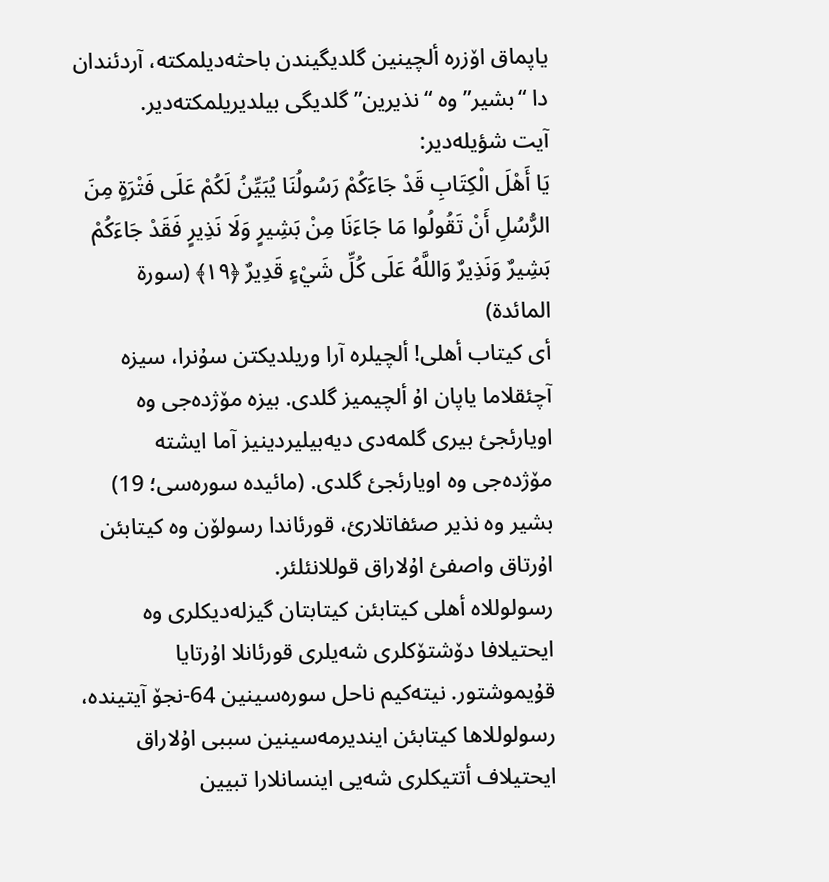یاپماق اۆزرە ألچینین گلدیگیندن باحثەدیلمکتە، آردئندان دا “بشیر” وە “نذیرین” گلدیگی بیلدیریلمکتەدیر.
آیت شؤیلەدیر:
يَا أَهْلَ الْكِتَابِ قَدْ جَاءَكُمْ رَسُولُنَا يُبَيِّنُ لَكُمْ عَلَى فَتْرَةٍ مِنَ الرُّسُلِ أَنْ تَقُولُوا مَا جَاءَنَا مِنْ بَشِيرٍ وَلَا نَذِيرٍ فَقَدْ جَاءَكُمْ بَشِيرٌ وَنَذِيرٌ وَاللَّهُ عَلَى كُلِّ شَيْءٍ قَدِيرٌ ﴿۱۹﴾ (سورة المائدة)
أی کیتاب أهلی! ألچیلرە آرا وریلدیکتن سۇنرا، سیزە آچئقلاما یاپان اۇ ألچیمیز گلدی. بیزە مۆژدەجی وە اویارئجئ بیری گلمەدی دیەبیلیردینیز آما ایشتە مۆژدەجی وە اویارئجئ گلدی. (مائیدە سورەسی؛ 19)
بشیر وە نذیر صئفاتلارئ، قورئاندا رسولۆن وە کیتابئن اۇرتاق واصفئ اۇلاراق قوللانئلئر.
رسولوللاە أهلی کیتابئن کیتابتان گیزلەدیکلری وە ایحتیلافا دۆشتۆکلری شەیلری قورئانلا اۇرتایا قۇیموشتور. نیتەکیم ناحل سورەسینین 64-نجۆ آیتیندە، رسولوللاها کیتابئن ایندیرمەسینین سببی اۇلاراق ایحتیلاف أتتیکلری شەیی اینسانلارا تبیین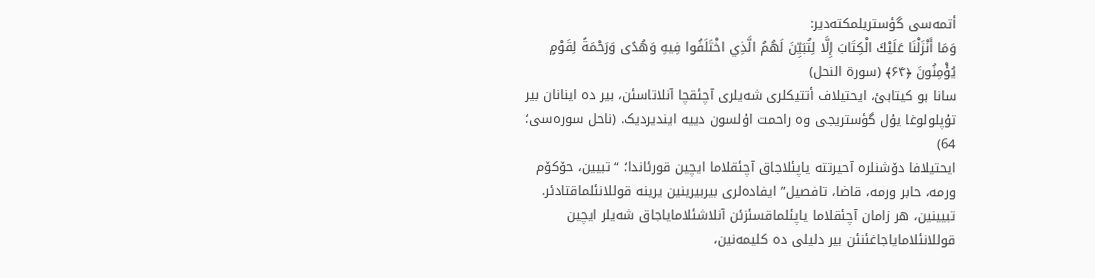أتمەسی گؤستریلمکتەدیر:
وَمَا أَنْزَلْنَا عَلَيْكَ الْكِتَابَ إِلَّا لِتُبَيِّنَ لَهُمُ الَّذِي اخْتَلَفُوا فِيهِ وَهُدًى وَرَحْمَةً لِقَوْمٍ يُؤْمِنُونَ ﴿۶۴﴾ (سورة النحل)
سانا بو کیتابئ، ایحتیلاف أتتیکلری شەیلری آچئقچا آنلاتاسئن، بیر دە اینانان بیر تۇپلولوغا یۇل گؤستریجی وە راحمت اۇلسون دییە ایندیردیک. (ناحل سورەسی؛ 64)
ایحتیلافا دۆشنلرە آحیرتتە یاپئلاجاق آچئقلاما ایچین قورئاندا؛ “تبیین، حۆکۆم ورمە، حابر ورمە، قاضا، تافصیل” ایفادەلری بیربیرینین یرینە قوللانئلماقتادئر. تبیینین، هر زامان آچئقلاما یاپئلماقسئزئن آنلاشئلامایاجاق شەیلر ایچین قوللانئلامایاجاغئنئن بیر دلیلی دە کلیمەنین،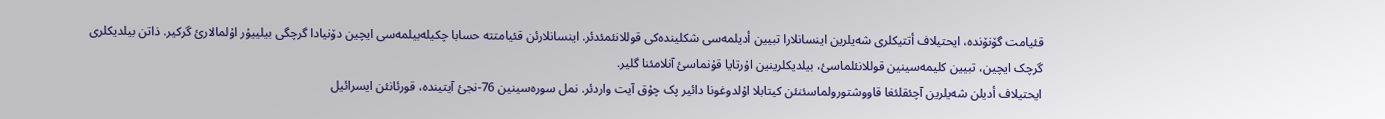قئیامت گۆنۆندە، ایحتیلاف أتتیکلری شەیلرین اینسانلارا تبیین أدیلمەسی شکلیندەکی قوللانئمئدئر. اینسانلارئن قئیامتتە حسابا چکیلەبیلمەسی ایچین دۆنیادا گرچگی بیلییۇر اۇلمالارئ گرکیر. ذاتن بیلدیکلری گرچک ایچین، تبیین کلیمەسینین قوللانئلماسئ، بیلدیکلرینین اۇرتایا قۇنماسئ آنلامئنا گلیر.
ایحتیلاف أدیلن شەیلرین آچئقلئغا قاووشتورولماسئنئن کیتابلا اۇلدوغونا دائیر پک چۇق آیت واردئر. نمل سورەسینین 76-نجئ آیتیندە، قورئانئن ایسرائیل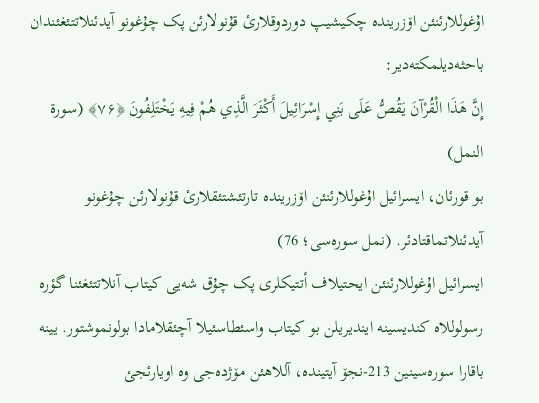اۇغوللارئنئن اۆزریندە چکیشیپ دوردوقلارئ قۇنولارئن پک چۇغونو آیدئنلاتتئغئندان باحثەدیلمکتەدیر:
إِنَّ هَذَا الْقُرْآنَ يَقُصُّ عَلَى بَنِي إِسْرَائِيلَ أَكْثَرَ الَّذِي هُمْ فِيهِ يَخْتَلِفُونَ ﴿۷۶﴾ (سورة النمل)
بو قورئان، ایسرائیل اۇغوللارئنئن اۆزریندە تارتئشتئقلارئ قۇنولارئن چۇغونو آیدئنلاتماقتادئر. (نمل سورەسی؛ 76)
ایسرائیل اۇغوللارئنئن ایحتیلاف أتتیکلری پک چۇق شەیی کیتاب آنلاتتئغئنا گؤرە رسولوللاە کندیسینە ایندیریلن بو کیتاب واسئطاسئیلا آچئقلامادا بولونموشتور. یینە باقارا سورەسینین 213-نجۆ آیتیندە، آللاهئن مۆژدەجی وە اویارئجئ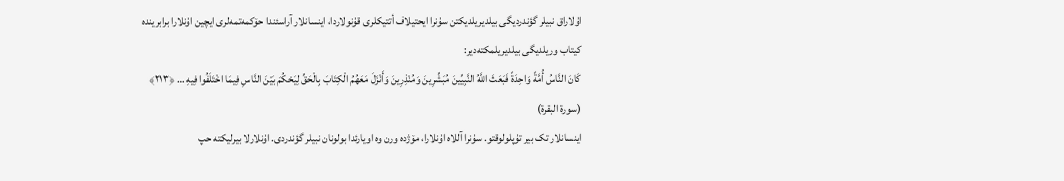اۇلاراق نبیلر گؤندردیگی بیلدیریلدیکتن سۇنرا ایحتیلاف أتتیکلری قۇنولاردا، اینسانلار آراسئندا حۆکمەتمەلری ایچین اۇنلارا برابریندە کیتاب وریلدیگی بیلدیریلمکتەدیر:
كَانَ النَّاسُ أُمَّةً وَاحِدَةً فَبَعَثَ اللَّهُ النَّبِيِّينَ مُبَشِّرِينَ وَمُنْذِرِينَ وَأَنْزَلَ مَعَهُمُ الْكِتَابَ بِالْحَقِّ لِيَحْكُمَ بَيْنَ النَّاسِ فِيمَا اخْتَلَفُوا فِيهِ … ﴿۲۱۳﴾ (سورة البقرة)
اینسانلار تک بیر تۇپلولوقتو. سۇنرا آللاە اۇنلارا، مۆژدە ورن وە اویارئدا بولونان نبیلر گؤندردی. اۇنلارلا بیرلیکتە حپ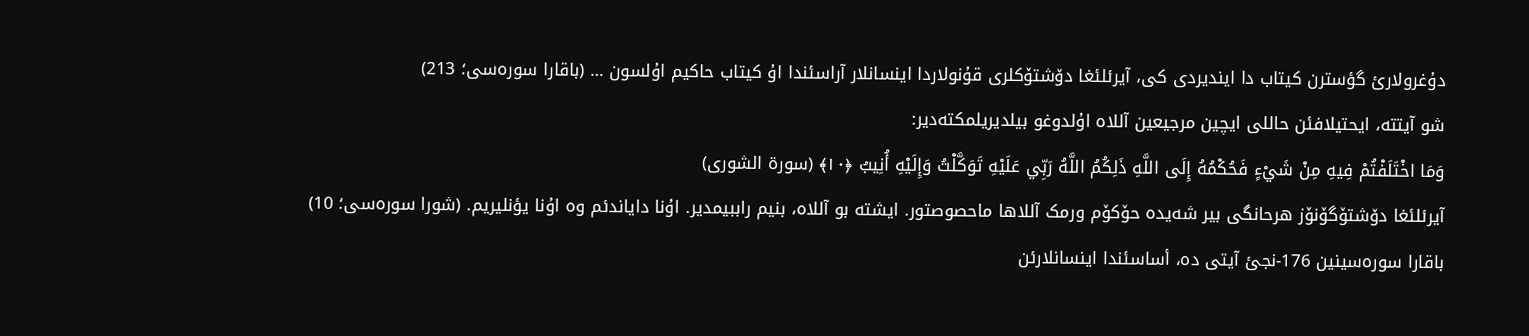دۇغرولارئ گؤسترن کیتاب دا ایندیردی کی، آیرئلئغا دۆشتۆکلری قۇنولاردا اینسانلار آراسئندا اۇ کیتاب حاکیم اۇلسون … (باقارا سورەسی؛ 213)
شو آیتتە، ایحتیلافئن حاللی ایچین مرجیعین آللاە اۇلدوغو بیلدیریلمکتەدیر:
وَمَا اخْتَلَفْتُمْ فِيهِ مِنْ شَيْءٍ فَحُكْمُهُ إِلَى اللَّهِ ذَلِكُمُ اللَّهُ رَبِّي عَلَيْهِ تَوَكَّلْتُ وَإِلَيْهِ أُنِيبُ ﴿۱۰﴾ (سورة الشوری)
آیرئلئغا دۆشتۆگۆنۆز هرحانگی بیر شەیدە حۆکۆم ورمک آللاها ماحصوصتور. ایشتە بو آللاە، بنیم راببیمدیر. اۇنا دایاندئم وە اۇنا یؤنلیریم. (شورا سورەسی؛ 10)
باقارا سورەسینین 176-نجئ آیتی دە، أساسئندا اینسانلارئن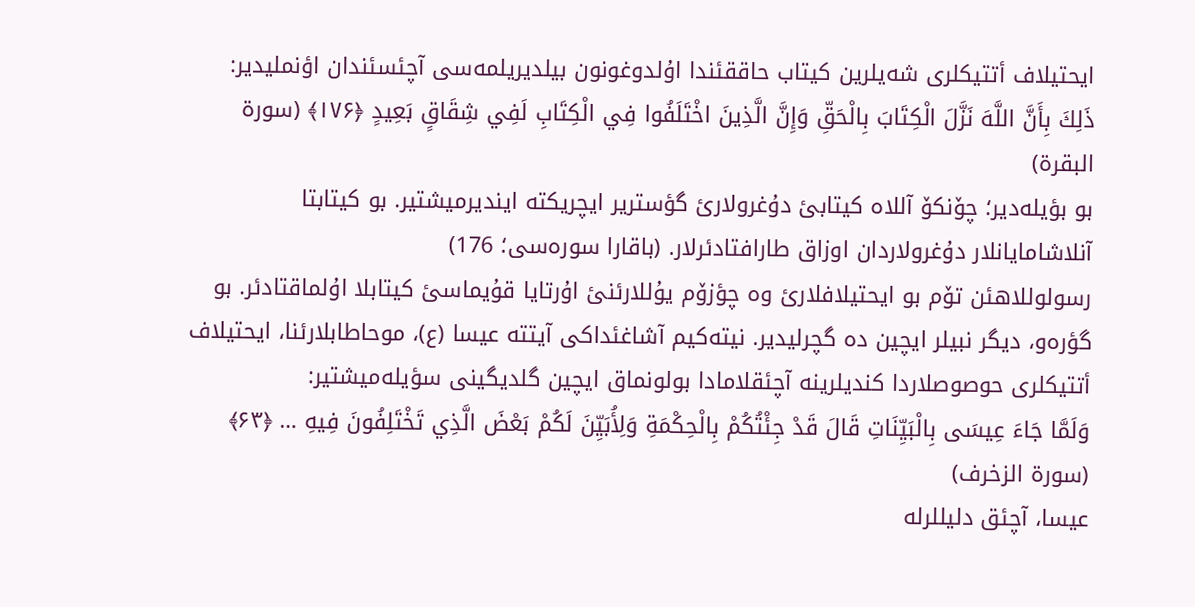ایحتیلاف أتتیکلری شەیلرین کیتاب حاققئندا اۇلدوغونون بیلدیریلمەسی آچئسئندان اؤنملیدیر:
ذَلِكَ بِأَنَّ اللَّهَ نَزَّلَ الْكِتَابَ بِالْحَقِّ وَإِنَّ الَّذِينَ اخْتَلَفُوا فِي الْكِتَابِ لَفِي شِقَاقٍ بَعِيدٍ ﴿۱۷۶﴾ (سورة البقرة)
بو بؤیلەدیر؛ چۆنکۆ آللاە کیتابئ دۇغرولارئ گؤستریر ایچریکتە ایندیرمیشتیر. بو کیتابتا آنلاشامایانلار دۇغرولاردان اوزاق طارافتادئرلار. (باقارا سورەسی؛ 176)
رسولوللاهئن تۆم بو ایحتیلافلارئ وە چؤزۆم یۇللارئنئ اۇرتایا قۇیماسئ کیتابلا اۇلماقتادئر. بو گؤرەو، دیگر نبیلر ایچین دە گچرلیدیر. نیتەکیم آشاغئداکی آیتتە عیسا (ع)، موحاطابلارئنا، ایحتیلاف أتتیکلری حوصوصلاردا کندیلرینە آچئقلامادا بولونماق ایچین گلدیگینی سؤیلەمیشتیر:
وَلَمَّا جَاءَ عِيسَى بِالْبَيِّنَاتِ قَالَ قَدْ جِئْتُكُمْ بِالْحِكْمَةِ وَلِأُبَيِّنَ لَكُمْ بَعْضَ الَّذِي تَخْتَلِفُونَ فِيهِ … ﴿۶۳﴾ (سورة الزخرف)
عیسا، آچئق دلیللرلە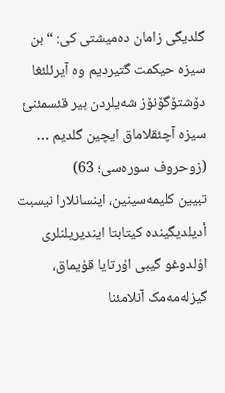گلدیگی زامان دەمیشتی کی: “بن سیزە حیکمت گتیردیم وە آیرئلئغا دۆشتۆگۆنۆز شەیلردن بیر قئسمئنئ سیزە آچئقلاماق ایچین گلدیم … (زوحروف سورەسی؛ 63)
تبیین کلیمەسینین، اینسانلارا نیسبت أدیلدیگیندە کیتابتا ایندیریلنلری اۇلدوغو گیبی اۇرتایا قۇیماق، گیزلەمەمک آنلامئنا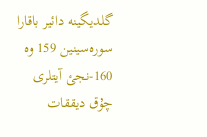گلدیگینە دائیر باقارا سورەسینین 159 وە 160-نجئ آیتلری چۇق دیققات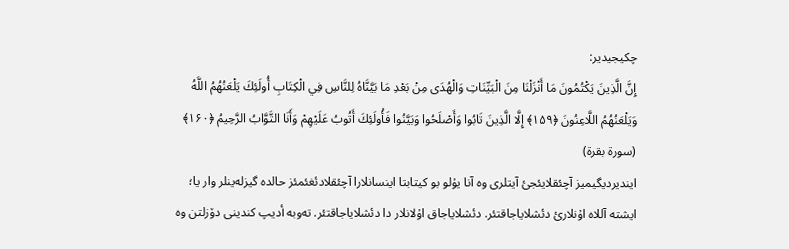چکیجیدیر:
إِنَّ الَّذِينَ يَكْتُمُونَ مَا أَنْزَلْنَا مِنَ الْبَيِّنَاتِ وَالْهُدَى مِنْ بَعْدِ مَا بَيَّنَّاهُ لِلنَّاسِ فِي الْكِتَابِ أُولَئِكَ يَلْعَنُهُمُ اللَّهُ وَيَلْعَنُهُمُ اللَّاعِنُونَ ﴿۱۵۹﴾ إِلَّا الَّذِينَ تَابُوا وَأَصْلَحُوا وَبَيَّنُوا فَأُولَئِكَ أَتُوبُ عَلَيْهِمْ وَأَنَا التَّوَّابُ الرَّحِيمُ ﴿۱۶۰﴾ (سورة بقرة)
ایندیردیگیمیز آچئقلایئجئ آیتلری وە آنا یۇلو بو کیتابتا اینسانلارا آچئقلادئغئمئز حالدە گیزلەینلر وار یا؛ ایشتە آللاە اۇنلارئ دئشلایاجاقتئر. دئشلایاجاق اۇلانلار دا دئشلایاجاقتئر. تەوبە أدیپ کندینی دۆزلتن وە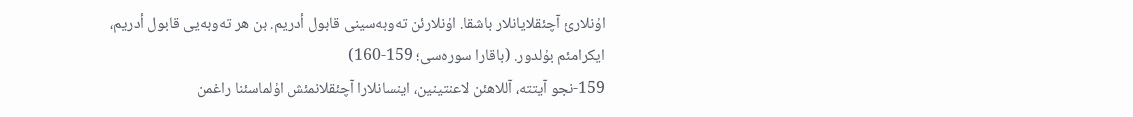اۇنلارئ آچئقلایانلار باشقا. اۇنلارئن تەوبەسینی قابول أدریم. بن هر تەوبەیی قابول أدریم، ایکرامئم بۇلدور. (باقارا سورەسی؛ 159-160)
159-نجو آیتتە، آللاهئن لاعنتینین، اینسانلارا آچئقلانمئش اۇلماسئنا راغمن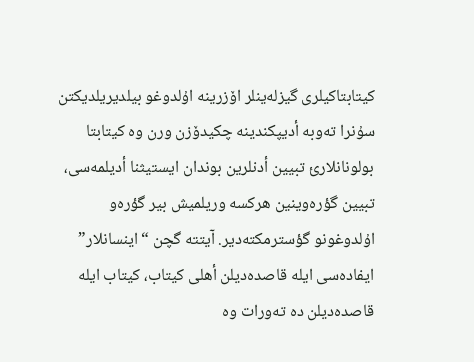کیتابتاکیلری گیزلەینلر اۆزرینە اۇلدوغو بیلدیریلدیکتن سۇنرا تەوبە أدیپکندینە چکیدۆزن ورن وە کیتابتا بولونانلارئ تبیین أدنلرین بوندان ایستیثنا أدیلمەسی، تبیین گؤرەوینین هرکسە وریلمیش بیر گؤرەو اۇلدوغونو گؤسترمکتەدیر. آیتتە گچن “اینسانلار” ایفادەسی ایلە قاصدەدیلن أهلی کیتاب، کیتاب ایلە قاصدەدیلن دە تەورات وە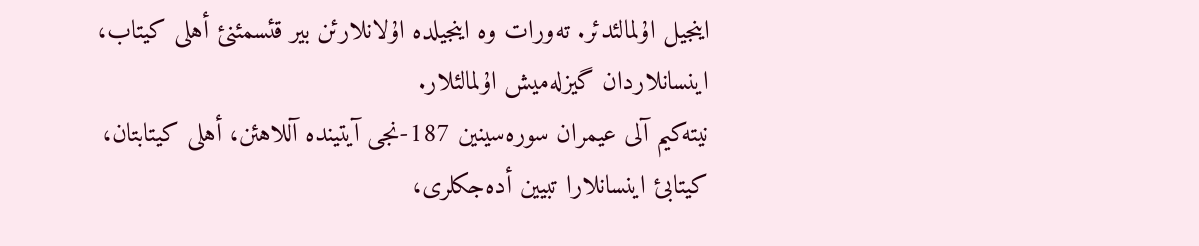اینجیل اۇلمالئدئر. تەورات وە اینجیلدە اۇلانلارئن بیر قئسمئنئ أهلی کیتاب، اینسانلاردان گیزلەمیش اۇلمالئلار.
نیتەکیم آلی عیمران سورەسینین 187-نجی آیتیندە آللاهئن، أهلی کیتابتان، کیتابئ اینسانلارا تبیین أدەجکلری،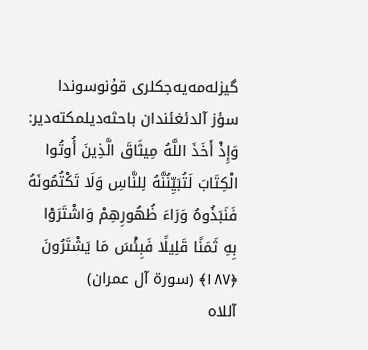گیزلەمەیەجکلری قۇنوسوندا سؤز آلدئغئندان باحثەدیلمکتەدیر:
وَإِذْ أَخَذَ اللَّهُ مِيثَاقَ الَّذِينَ أُوتُوا الْكِتَابَ لَتُبَيِّنُنَّهُ لِلنَّاسِ وَلَا تَكْتُمُونَهُ فَنَبَذُوهُ وَرَاءَ ظُهُورِهِمْ وَاشْتَرَوْا بِهِ ثَمَنًا قَلِيلًا فَبِئْسَ مَا يَشْتَرُونَ ﴿۱۸۷﴾ (سورة آل عمران)
آللاە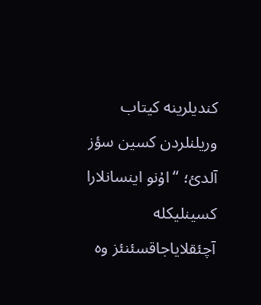کندیلرینە کیتاب وریلنلردن کسین سؤز آلدئ؛ “اۇنو اینسانلارا کسینلیکلە آچئقلایاجاقسئنئز وە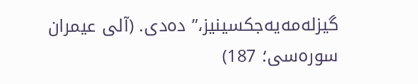گیزلەمەیەجکسینیز،” دەدی. (آلی عیمران سورەسی؛ 187)